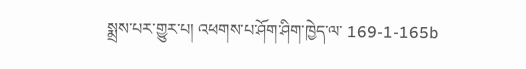སྨྲས་པར་གྱུར་པ། འཕགས་པ་ཤོག་ཤིག་ཁྱེད་ལ་ 169-1-165b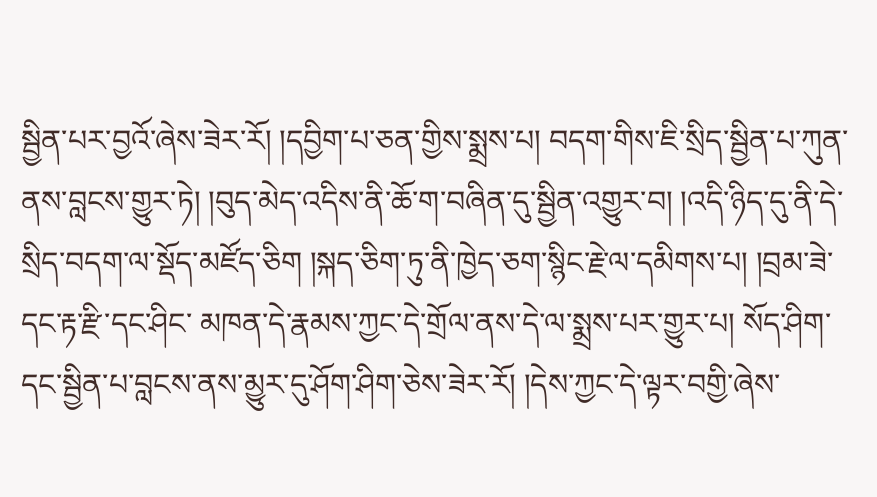སྦྱིན་པར་བྱའོ་ཞེས་ཟེར་རོ། །དབྱིག་པ་ཅན་གྱིས་སྨྲས་པ། བདག་གིས་ཇི་སྲིད་སྦྱིན་པ་ཀུན་ནས་བླངས་གྱུར་ཏེ། །བུད་མེད་འདིས་ནི་ཆོ་ག་བཞིན་དུ་སྦྱིན་འགྱུར་བ། །འདི་ཉིད་དུ་ནི་དེ་སྲིད་བདག་ལ་སྡོད་མཛོད་ཅིག །སྐད་ཅིག་ཏུ་ནི་ཁྱེད་ཅག་སྙིང་རྗེ་ལ་དམིགས་པ། །བྲམ་ཟེ་དང་རྟ་རྫི་དང་ཤིང་ མཁན་དེ་རྣམས་ཀྱང་དེ་གྲོལ་ནས་དེ་ལ་སྨྲས་པར་གྱུར་པ། སོད་ཤིག་དང་སྦྱིན་པ་བླངས་ནས་མྱུར་དུ་ཤོག་ཤིག་ཅེས་ཟེར་རོ། །དེས་ཀྱང་དེ་ལྟར་བགྱི་ཞེས་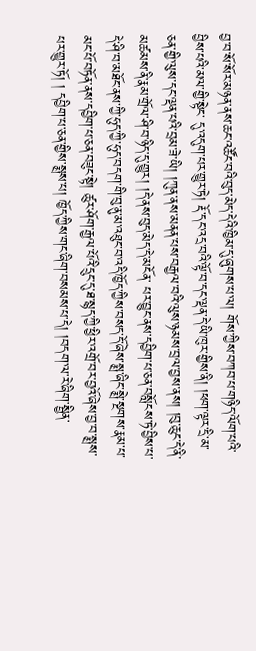བྱ་བ་སོ་སོར་མཉན་ནས་ཆང་འཚོང་བའི་བུད་མེད་དེའི་ཁྱིམ་དུ་ཞུགས་པ་ལ། གོས་ཀྱིས་བཀབ་པ་གཉིད་ལོག་པའི་བྱིས་པའི་མལ་གྱི་སྟེང་ དུ་འདུག་པར་གྱུར་ཏེ། རྡོ་དང་འདྲ་བའི་ལྟོ་བ་དང་ལྡན་དེ་ཡི་ཁུར་གྱིས་ནི། །ཕག་ལྟར་དྲི་མ་ཅན་གྱི་ལུས་དང་ལྡན་པའི་བྲམ་ཟེ་ཡི། །ཀུན་ནས་མནན་པས་བརྒྱལ་བའི་ལུས་ཉམས་བྲལ་བྱས་ནས། །བུ་ཆུང་དེ་ནི་མཚམས་ནི་རྣམ་གྲོལ་ཤི་བ་ཉིད་དུ་གྱུར། །དེ་ནས་བུད་མེད་དེ་མངོན་ པར་བྱུང་ནས་དབྱིག་པ་ཅན་བསློངས་ཏེ་བྱིས་པ་དེ་ཤི་བ་མཐོང་ནས་ཀྱི་ཧུད་ཀྱི་ཧུད་བདག་གི་བུ་ནུ་མ་འཐུང་བ་འདི་ཁྱོད་ཀྱིས་བསད་དོ་ཞེས་སྨྲ་ཞིང་སྨྲེ་སྔགས་རྣམ་པ་མང་པོ་བཏོན་ནས་དབྱིག་པ་ཅན་བཟུང་སྟེ། ཚུར་ཤོག་རྒྱལ་པོའི་དྲུང་དུ་ཐ་སྙད་ཀྱི་ཕྱིར་འགྲོ་བར་བྱའོ་ཞེས་བྱ་བ་སྨྲས་པར་གྱུར་ཏོ། ། དབྱིག་པ་ཅན་གྱིས་སྨྲས་པ། ཁྱོད་ཀྱིས་གང་ཞིག་བསམས་པ་དེ། །བདག་ལ་རེ་ཞིག་སྦྱིན་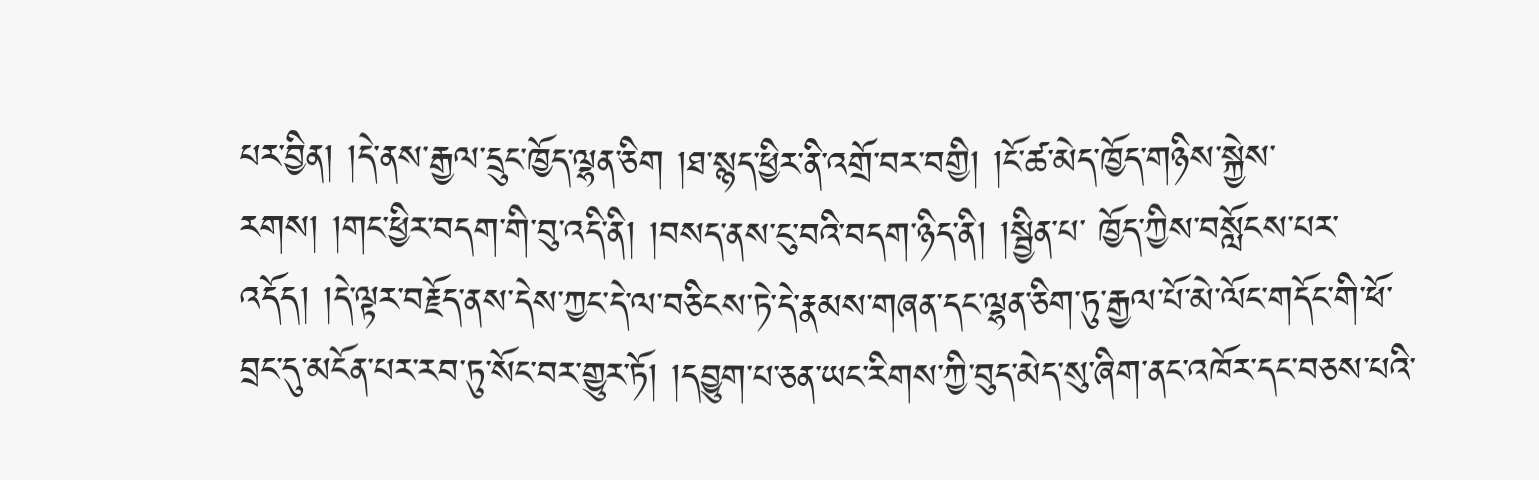པར་བྱིན། །དེ་ནས་རྒྱལ་དྲུང་ཁྱོད་ལྷན་ཅིག །ཐ་སྙད་ཕྱིར་ནི་འགྲོ་བར་བགྱི། །ངོ་ཚ་མེད་ཁྱོད་གཉིས་སྐྱེས་རགས། །གང་ཕྱིར་བདག་གི་བུ་འདི་ནི། །བསད་ནས་ངུ་བའི་བདག་ཉིད་ནི། །སྦྱིན་པ་ ཁྱོད་ཀྱིས་བསློངས་པར་འདོད། །དེ་ལྟར་བརྗོད་ནས་དེས་ཀྱང་དེ་ལ་བཅིངས་ཏེ་དེ་རྣམས་གཞན་དང་ལྷན་ཅིག་ཏུ་རྒྱལ་པོ་མེ་ལོང་གདོང་གི་ཕོ་བྲང་དུ་མངོན་པར་རབ་ཏུ་སོང་བར་གྱུར་ཏོ། །དབྱུག་པ་ཅན་ཡང་རིགས་ཀྱི་བུད་མེད་སུ་ཞིག་ནང་འཁོར་དང་བཅས་པའི་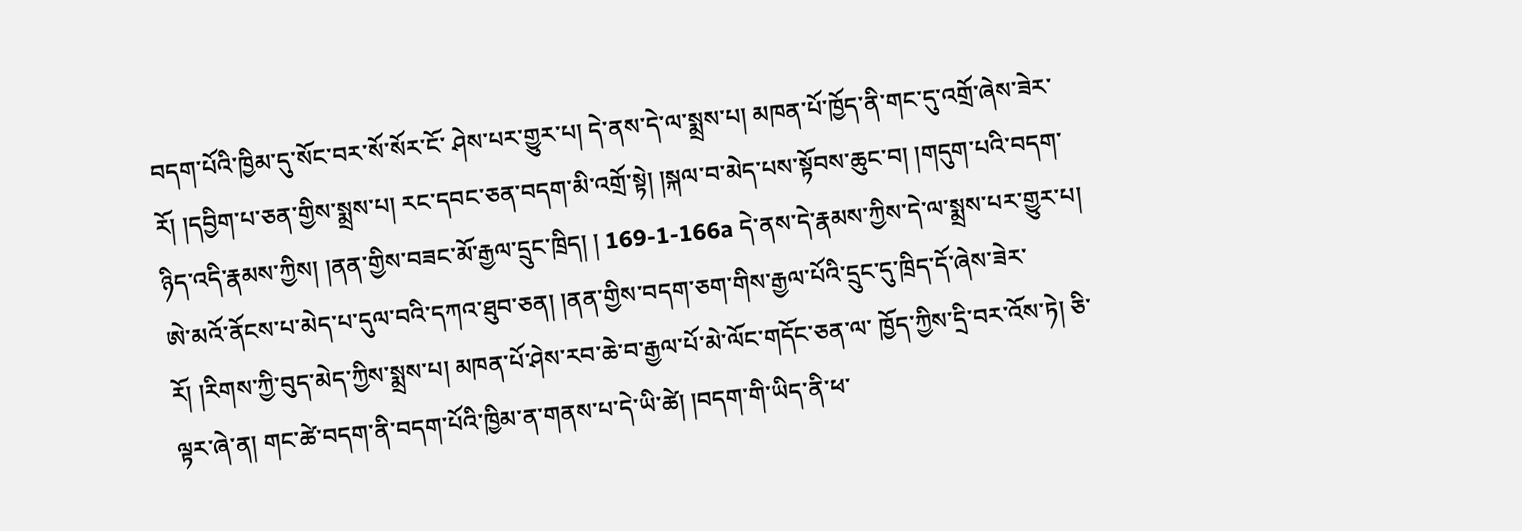བདག་པོའི་ཁྱིམ་དུ་སོང་བར་སོ་སོར་ངོ་ ཤེས་པར་གྱུར་པ། དེ་ནས་དེ་ལ་སྨྲས་པ། མཁན་པོ་ཁྱོད་ནི་གང་དུ་འགྲོ་ཞེས་ཟེར་རོ། །དབྱིག་པ་ཅན་གྱིས་སྨྲས་པ། རང་དབང་ཅན་བདག་མི་འགྲོ་སྟེ། །སྐལ་བ་མེད་པས་སྟོབས་ཆུང་བ། །གདུག་པའི་བདག་ཉིད་འདི་རྣམས་ཀྱིས། །ནན་གྱིས་བཟང་མོ་རྒྱལ་དྲུང་ཁྲིད། ། 169-1-166a དེ་ནས་དེ་རྣམས་ཀྱིས་དེ་ལ་སྨྲས་པར་གྱུར་པ། ཨེ་མའོ་ནོངས་པ་མེད་པ་དུལ་བའི་དཀའ་ཐུབ་ཅན། །ནན་གྱིས་བདག་ཅག་གིས་རྒྱལ་པོའི་དྲུང་དུ་ཁྲིད་དོ་ཞེས་ཟེར་རོ། །རིགས་ཀྱི་བུད་མེད་ཀྱིས་སྨྲས་པ། མཁན་པོ་ཤེས་རབ་ཆེ་བ་རྒྱལ་པོ་མེ་ལོང་གདོང་ཅན་ལ་ ཁྱོད་ཀྱིས་དྲི་བར་འོས་ཏེ། ཅི་ལྟར་ཞེ་ན། གང་ཚེ་བདག་ནི་བདག་པོའི་ཁྱིམ་ན་གནས་པ་དེ་ཡི་ཚེ། །བདག་གི་ཡིད་ནི་ཕ་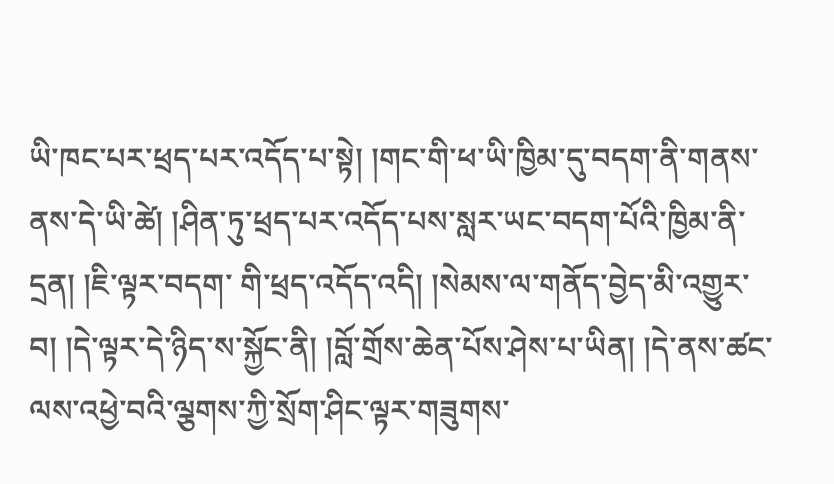ཡི་ཁང་པར་ཕྲད་པར་འདོད་པ་སྟེ། །གང་གི་ཕ་ཡི་ཁྱིམ་དུ་བདག་ནི་གནས་ནས་དེ་ཡི་ཚེ། །ཤིན་ཏུ་ཕྲད་པར་འདོད་པས་སླར་ཡང་བདག་པོའི་ཁྱིམ་ནི་དྲན། །ཇི་ལྟར་བདག་ གི་ཕྲད་འདོད་འདི། །སེམས་ལ་གནོད་བྱེད་མི་འགྱུར་བ། །དེ་ལྟར་དེ་ཉིད་ས་སྐྱོང་ནི། །བློ་གྲོས་ཆེན་པོས་ཤེས་པ་ཡིན། །དེ་ནས་ཚང་ལས་འཕྱེ་བའི་ལྕགས་ཀྱི་སྲོག་ཤིང་ལྟར་གཟུགས་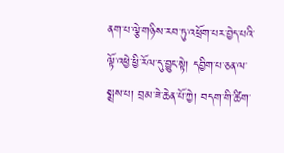ནག་པ་ལྕེ་གཉིས་རབ་ཏུ་འཕྲོག་པར་བྱེད་པའི་ལྟོ་འཕྱེ་ཕྱི་རོལ་དུ་བྱུང་སྟེ། དབྱིག་པ་ཅན་ལ་ སྨྲས་པ། བྲམ་ཟེ་ཆེན་པོ་ཀྱེ། བདག་གི་ཚིག་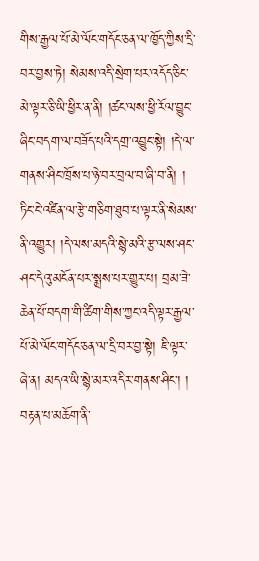གིས་རྒྱལ་པོ་མེ་ལོང་གདོང་ཅན་ལ་ཁྱོད་ཀྱིས་དྲི་བར་བྱས་ཏེ། སེམས་འདི་སྲེག་པར་འདོད་ཅིང་མེ་ལྟར་ཅི་ཡི་ཕྱིར་ན་ནི། །ཚང་ལས་ཕྱི་རོལ་བྱུང་ཞིང་བདག་ལ་བཟོད་པའི་དགྲ་འབྱུང་སྟེ། །དེ་ལ་གནས་ཤིང་ཁྲོས་པ་ཉེ་བར་བྲལ་བ་ཞི་བ་ནི། ། ཏིང་ངེ་འཛིན་ལ་རྩེ་གཅིག་ཐུབ་པ་ལྟར་ནི་སེམས་ནི་འགྱུར། །དེ་ལས་མདའི་སྙེ་མའི་རྩ་ལས་ཤང་ཤང་དེའུ་མངོན་པར་སྨྲས་པར་གྱུར་པ། བྲམ་ཟེ་ཆེན་པོ་བདག་གི་ཚིག་གིས་ཀྱང་འདི་ལྟར་རྒྱལ་པོ་མེ་ལོང་གདོང་ཅན་ལ་དྲི་བར་བྱ་སྟེ། ཇི་ལྟར་ཞེ་ན། མདའ་ཡི་སྙེ་མར་འདིར་གནས་ཤིང་། ། བརྟན་པ་མཆོག་ནི་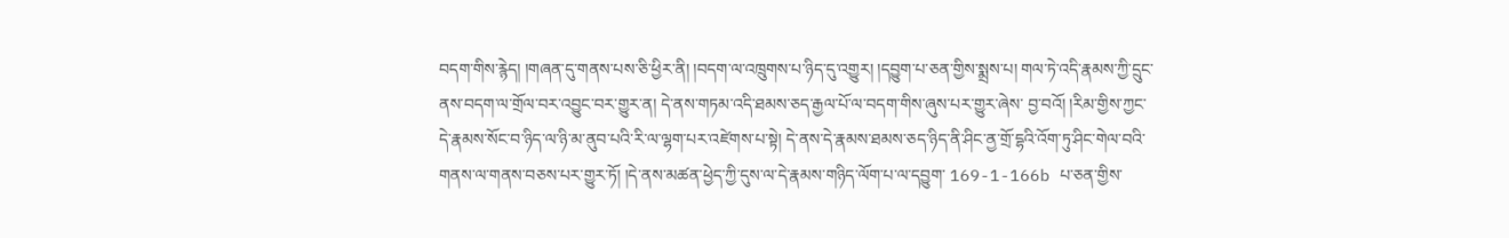བདག་གིས་རྙེད། །གཞན་དུ་གནས་པས་ཅི་ཕྱིར་ནི། །བདག་ལ་འཁྲུགས་པ་ཉིད་དུ་འགྱུར། །དབྱུག་པ་ཅན་གྱིས་སྨྲས་པ། གལ་ཏེ་འདི་རྣམས་ཀྱི་དྲུང་ནས་བདག་ལ་གྲོལ་བར་འབྱུང་བར་གྱུར་ན། དེ་ནས་གཏམ་འདི་ཐམས་ཅད་རྒྱལ་པོ་ལ་བདག་གིས་ཞུས་པར་གྱུར་ཞེས་ བྱ་བའོ། །རིམ་གྱིས་ཀྱང་དེ་རྣམས་སོང་བ་ཉིད་ལ་ཉི་མ་ནུབ་པའི་རི་ལ་ལྷག་པར་འཛེགས་པ་སྟེ། དེ་ནས་དེ་རྣམས་ཐམས་ཅད་ཉིད་ནི་ཤིང་ནྱ་གྲོ་དྷའི་འོག་ཏུ་ཤིང་གེལ་བའི་གནས་ལ་གནས་བཅས་པར་གྱུར་ཏོ། །དེ་ནས་མཚན་ཕྱེད་ཀྱི་དུས་ལ་དེ་རྣམས་གཉིད་ལོག་པ་ལ་དབྱུག་ 169-1-166b པ་ཅན་གྱིས་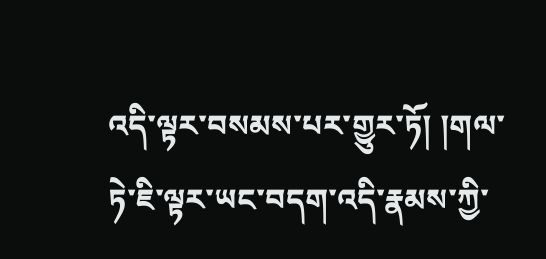འདི་ལྟར་བསམས་པར་གྱུར་ཏོ། །གལ་ཏེ་ཇི་ལྟར་ཡང་བདག་འདི་རྣམས་ཀྱི་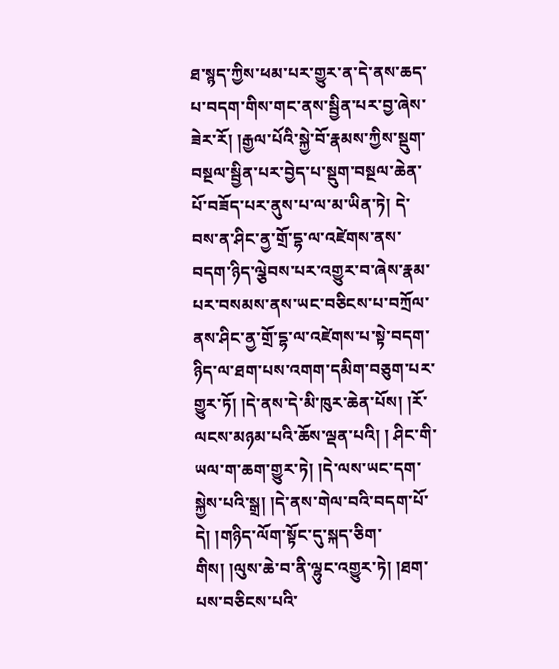ཐ་སྙད་ཀྱིས་ཕམ་པར་གྱུར་ན་དེ་ནས་ཆད་པ་བདག་གིས་གང་ནས་སྦྱིན་པར་བྱ་ཞེས་ཟེར་རོ། །རྒྱལ་པོའི་སྐྱེ་བོ་རྣམས་ཀྱིས་སྡུག་བསྔལ་སྦྱིན་པར་བྱེད་པ་སྡུག་བསྔལ་ཆེན་པོ་བཟོད་པར་ནུས་པ་ལ་མ་ཡིན་ཏེ། དེ་ བས་ན་ཤིང་ནྱ་གྲོ་དྷ་ལ་འཛེགས་ནས་བདག་ཉིད་ལྕེབས་པར་འགྱུར་བ་ཞེས་རྣམ་པར་བསམས་ནས་ཡང་བཅིངས་པ་བཀྲོལ་ནས་ཤིང་ནྱ་གྲོ་དྷ་ལ་འཛེགས་པ་སྟེ་བདག་ཉིད་ལ་ཐག་པས་འགག་དམིག་བཅུག་པར་གྱུར་ཏོ། །དེ་ནས་དེ་མི་ཁུར་ཆེན་པོས། །རོ་ལངས་མཉམ་པའི་ཆོས་ལྡན་པའི། ། ཤིང་གི་ཡལ་ག་ཆག་གྱུར་ཏེ། །དེ་ལས་ཡང་དག་སྐྱེས་པའི་སྒྲ། །དེ་ནས་གེལ་བའི་བདག་པོ་དེ། །གཉིད་ལོག་སྟོང་དུ་སྐད་ཅིག་གིས། །ལུས་ཆེ་བ་ནི་ལྷུང་འགྱུར་ཏེ། །ཐག་པས་བཅིངས་པའི་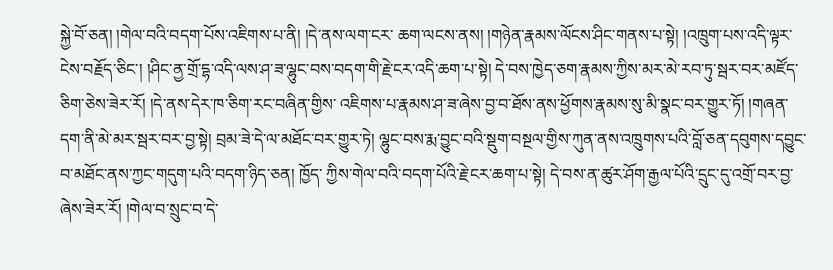སྐྱེ་བོ་ཅན། །གེལ་བའི་བདག་པོས་འཇིགས་པ་ནི། །དེ་ནས་ལག་ངར་ ཆག་ལངས་ནས། །གཉེན་རྣམས་ལོངས་ཤིང་གནས་པ་སྟེ། །འཁྲུག་པས་འདི་ལྟར་ངེས་བརྗོད་ཅིང་། །ཤིང་ནྱ་གྲོ་དྷ་འདི་ལས་ཤ་ཟ་ལྷུང་བས་བདག་གི་རྗེ་ངར་འདི་ཆག་པ་སྟེ། དེ་བས་ཁྱེད་ཅག་རྣམས་ཀྱིས་མར་མེ་རབ་ཏུ་སྦར་བར་མཛོད་ཅིག་ཅེས་ཟེར་རོ། །དེ་ནས་དེར་ཁ་ཅིག་རང་བཞིན་གྱིས་ འཇིགས་པ་རྣམས་ཤ་ཟ་ཞེས་བྱ་བ་ཐོས་ནས་ཕྱོགས་རྣམས་སུ་མི་སྣང་བར་གྱུར་ཏོ། །གཞན་དག་ནི་མེ་མར་སྦར་བར་བྱ་སྟེ། བྲམ་ཟེ་དེ་ལ་མཐོང་བར་གྱུར་ཏེ། ལྷུང་བས་རྨ་བྱུང་བའི་སྡུག་བསྔལ་གྱིས་ཀུན་ནས་འཁྲུགས་པའི་བློ་ཅན་དབུགས་དབྱུང་བ་མཐོང་ནས་ཀྱང་གདུག་པའི་བདག་ཉིད་ཅན། ཁྱོད་ ཀྱིས་གེལ་བའི་བདག་པོའི་རྗེ་ངར་ཆག་པ་སྟེ། དེ་བས་ན་ཚུར་ཤོག་རྒྱལ་པོའི་དྲུང་དུ་འགྲོ་བར་བྱ་ཞེས་ཟེར་རོ། །གེལ་བ་སྲུང་བ་དེ་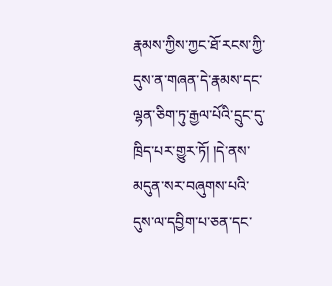རྣམས་ཀྱིས་ཀྱང་ཐོ་རངས་ཀྱི་དུས་ན་གཞན་དེ་རྣམས་དང་ལྷན་ཅིག་ཏུ་རྒྱལ་པོའི་དྲུང་དུ་ཁྲིད་པར་གྱུར་ཏོ། །དེ་ནས་མདུན་སར་བཞུགས་པའི་དུས་ལ་དབྱིག་པ་ཅན་དང་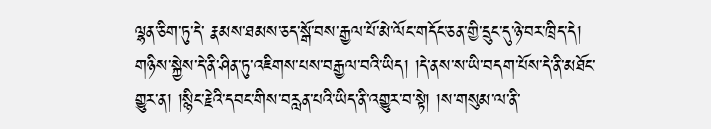ལྷན་ཅིག་ཏུ་དེ་ རྣམས་ཐམས་ཅད་སྒོ་བས་རྒྱལ་པོ་མེ་ལོང་གདོང་ཅན་གྱི་དྲུང་དུ་ཉེ་བར་ཁྲིད་དེ། གཉིས་སྐྱེས་དེ་ནི་ཤིན་ཏུ་འཇིགས་པས་བརྒྱལ་བའི་ཡིད། །དེ་ནས་ས་ཡི་བདག་པོས་དེ་ནི་མཐོང་གྱུར་ན། །སྙིང་རྗེའི་དབང་གིས་བརླན་པའི་ཡིད་ནི་འགྱུར་བ་སྟེ། །ས་གསུམ་ལ་ནི་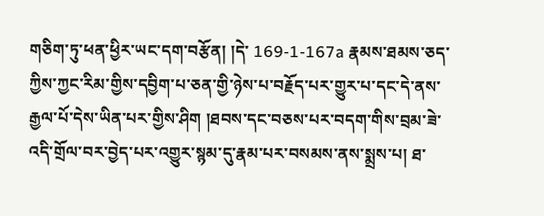གཅིག་ཏུ་ཕན་ཕྱིར་ཡང་དག་བརྩོན། །དེ་ 169-1-167a རྣམས་ཐམས་ཅད་ཀྱིས་ཀྱང་རིམ་གྱིས་དབྱིག་པ་ཅན་གྱི་ཉེས་པ་བརྗོད་པར་གྱུར་པ་དང་དེ་ནས་རྒྱལ་པོ་དེས་ཡིན་པར་གྱིས་ཤིག །ཐབས་དང་བཅས་པར་བདག་གིས་བྲམ་ཟེ་འདི་གྲོལ་བར་བྱེད་པར་འགྱུར་སྙམ་དུ་རྣམ་པར་བསམས་ནས་སྨྲས་པ། ཐ་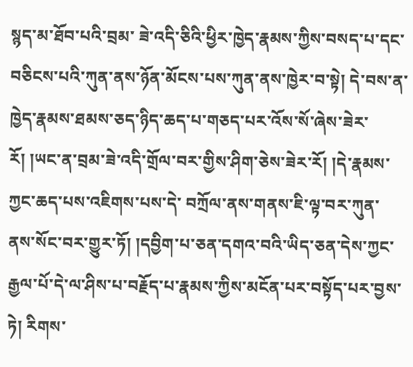སྙད་མ་ཐོབ་པའི་བྲམ་ ཟེ་འདི་ཅིའི་ཕྱིར་ཁྱེད་རྣམས་ཀྱིས་བསད་པ་དང་བཅིངས་པའི་ཀུན་ནས་ཉོན་མོངས་པས་ཀུན་ནས་ཁྱེར་བ་སྟེ། དེ་བས་ན་ཁྱེད་རྣམས་ཐམས་ཅད་ཉིད་ཆད་པ་གཅད་པར་འོས་སོ་ཞེས་ཟེར་རོ། །ཡང་ན་བྲམ་ཟེ་འདི་གྲོལ་བར་གྱིས་ཤིག་ཅེས་ཟེར་རོ། །དེ་རྣམས་ཀྱང་ཆད་པས་འཇིགས་པས་དེ་ བཀྲོལ་ནས་གནས་ཇི་ལྟ་བར་ཀུན་ནས་སོང་བར་གྱུར་ཏོ། །དབྱིག་པ་ཅན་དགའ་བའི་ཡིད་ཅན་དེས་ཀྱང་རྒྱལ་པོ་དེ་ལ་ཤིས་པ་བརྗོད་པ་རྣམས་ཀྱིས་མངོན་པར་བསྟོད་པར་བྱས་ཏེ། རིགས་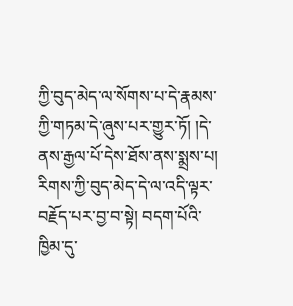ཀྱི་བུད་མེད་ལ་སོགས་པ་དེ་རྣམས་ཀྱི་གཏམ་དེ་ཞུས་པར་གྱུར་ཏོ། །དེ་ནས་རྒྱལ་པོ་དེས་ཐོས་ནས་སྨྲས་པ། རིགས་ཀྱི་བུད་མེད་དེ་ལ་འདི་ལྟར་བརྗོད་པར་བྱ་བ་སྟེ། བདག་པོའི་ཁྱིམ་དུ་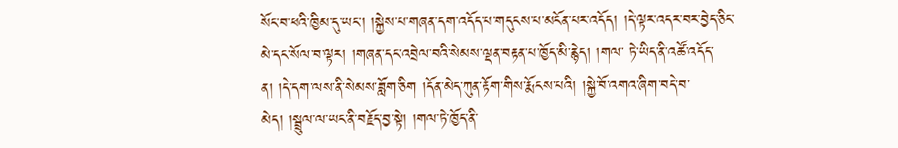སོང་བ་ཕའི་ཁྱིམ་དུ་ཡང་། །སྐྱེས་པ་གཞན་དག་འདོད་པ་གདུངས་པ་མངོན་པར་འདོད། །དེ་ལྟར་འདར་བར་བྱེད་ཅིང་མེ་དང་སོལ་བ་ལྟར། །གཞན་དང་འབྲེལ་བའི་སེམས་ལྡན་བརྟན་པ་ཁྱོད་མི་རྙེད། །གལ་ ཏེ་ཡིད་ནི་འཚོ་འདོད་ན། །དེ་དག་ལས་ནི་སེམས་ཟློག་ཅིག །དོན་མེད་ཀུན་རྟོག་གིས་རྨོངས་པའི། །སྐྱེ་བོ་འགའ་ཞིག་བདེ་བ་མེད། །སྦྲུལ་ལ་ཡང་ནི་བརྗོད་བྱ་སྟེ། །གལ་ཏེ་ཁྱོད་ནི་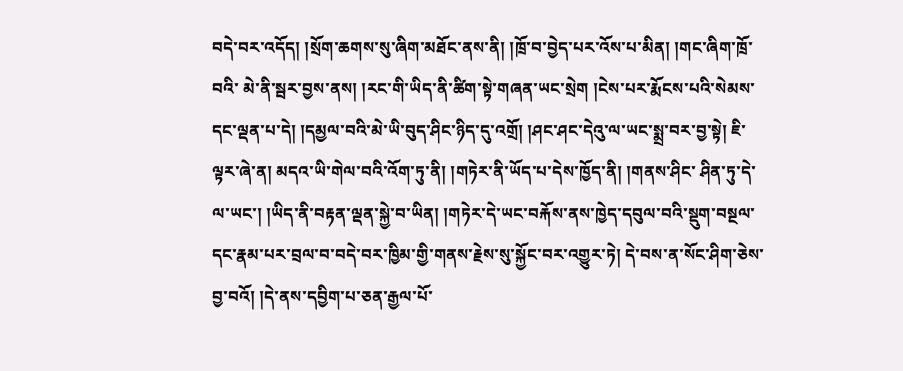བདེ་བར་འདོད། །སྲོག་ཆགས་སུ་ཞིག་མཐོང་ནས་ནི། །ཁྲོ་བ་བྱེད་པར་འོས་པ་མིན། །གང་ཞིག་ཁྲོ་བའི་ མེ་ནི་སྦར་བྱས་ནས། །རང་གི་ཡིད་ནི་ཚིག་སྟེ་གཞན་ཡང་སྲེག །ངེས་པར་རྨོངས་པའི་སེམས་དང་ལྡན་པ་དེ། །དམྱལ་བའི་མེ་ཡི་བུད་ཤིང་ཉིད་དུ་འགྲོ། །ཤང་ཤང་དེའུ་ལ་ཡང་སྨྲ་བར་བྱ་སྟེ། ཇི་ལྟར་ཞེ་ན། མདའ་ཡི་གེལ་བའི་འོག་ཏུ་ནི། །གཏེར་ནི་ཡོད་པ་དེས་ཁྱོད་ནི། །གནས་ཤིང་ ཤིན་ཏུ་དེ་ལ་ཡང་། །ཡིད་ནི་བརྟན་ལྡན་སྐྱེ་བ་ཡིན། །གཏེར་དེ་ཡང་བརྐོས་ནས་ཁྱེད་དབུལ་བའི་སྡུག་བསྔལ་དང་རྣམ་པར་བྲལ་བ་བདེ་བར་ཁྱིམ་གྱི་གནས་རྗེས་སུ་སྐྱོང་བར་འགྱུར་ཏེ། དེ་བས་ན་སོང་ཤིག་ཅེས་བྱ་བའོ། །དེ་ནས་དབྱིག་པ་ཅན་རྒྱལ་པོ་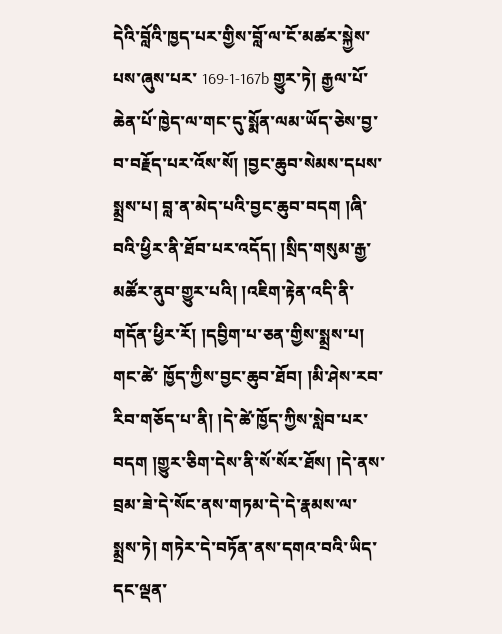དེའི་བློའི་ཁྱད་པར་གྱིས་བློ་ལ་ངོ་མཚར་སྐྱེས་པས་ཞུས་པར་ 169-1-167b གྱུར་ཏེ། རྒྱལ་པོ་ཆེན་པོ་ཁྱེད་ལ་གང་དུ་སྨོན་ལམ་ཡོད་ཅེས་བྱ་བ་བརྗོད་པར་འོས་སོ། །བྱང་ཆུབ་སེམས་དཔས་སྨྲས་པ། བླ་ན་མེད་པའི་བྱང་ཆུབ་བདག །ཞི་བའི་ཕྱིར་ནི་ཐོབ་པར་འདོད། །སྲིད་གསུམ་རྒྱ་མཚོར་ནུབ་གྱུར་པའི། །འཇིག་རྟེན་འདི་ནི་གདོན་ཕྱིར་རོ། །དབྱིག་པ་ཅན་གྱིས་སྨྲས་པ། གང་ཚེ་ ཁྱོད་ཀྱིས་བྱང་ཆུབ་ཐོབ། །མི་ཤེས་རབ་རིབ་གཅོད་པ་ནི། །དེ་ཚེ་ཁྱོད་ཀྱིས་སླེབ་པར་བདག །གྱུར་ཅིག་དེས་ནི་སོ་སོར་ཐོས། །དེ་ནས་བྲམ་ཟེ་དེ་སོང་ནས་གཏམ་དེ་དེ་རྣམས་ལ་སྨྲས་ཏེ། གཏེར་དེ་བཏོན་ནས་དགའ་བའི་ཡིད་དང་ལྡན་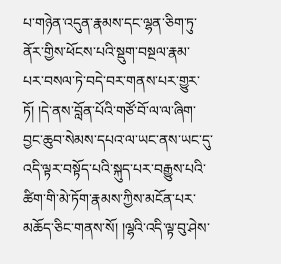པ་གཉེན་འདུན་རྣམས་དང་ལྷན་ཅིག་ཏུ་ནོར་གྱིས་ཕོངས་པའི་སྡུག་བསྔལ་རྣམ་ པར་བསལ་ཏེ་བདེ་བར་གནས་པར་གྱུར་ཏོ། །དེ་ནས་བློན་པོའི་གཙོ་བོ་ལ་ལ་ཞིག་བྱང་ཆུབ་སེམས་དཔའ་ལ་ཡང་ནས་ཡང་དུ་འདི་ལྟར་བསྟོད་པའི་སྐུད་པར་བརྒྱུས་པའི་ཚིག་གི་མེ་ཏོག་རྣམས་ཀྱིས་མངོན་པར་མཆོད་ཅིང་གནས་སོ། །ལྷའི་འདི་ལྟ་བུ་ཤེས་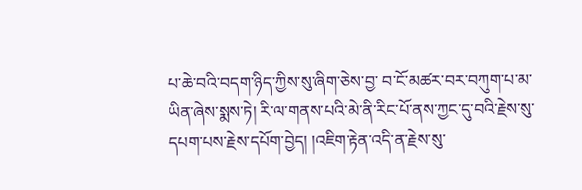པ་ཆེ་བའི་བདག་ཉིད་ཀྱིས་སུ་ཞིག་ཅེས་བྱ་ བ་ངོ་མཚར་བར་བཀུག་པ་མ་ཡིན་ཞེས་སྨས་ཏེ། རི་ལ་གནས་པའི་མེ་ནི་རིང་པོ་ནས་ཀྱང་དུ་བའི་རྗེས་སུ་དཔག་པས་རྗེས་དཔོག་བྱེད། །འཇིག་རྟེན་འདི་ན་རྗེས་སུ་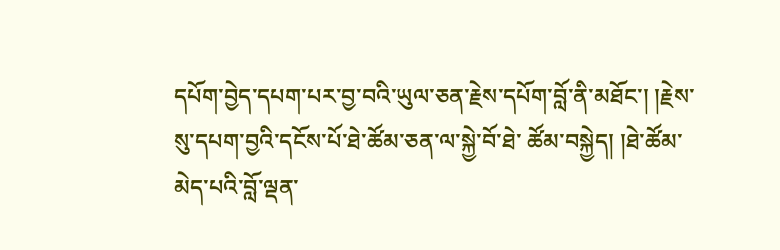དཔོག་བྱེད་དཔག་པར་བྱ་བའི་ཡུལ་ཅན་རྗེས་དཔོག་བློ་ནི་མཐོང་། །རྗེས་སུ་དཔག་བྱའི་དངོས་པོ་ཐེ་ཚོམ་ཅན་ལ་སྐྱེ་བོ་ཐེ་ ཚོམ་བསྐྱེད། །ཐེ་ཚོམ་མེད་པའི་བློ་ལྡན་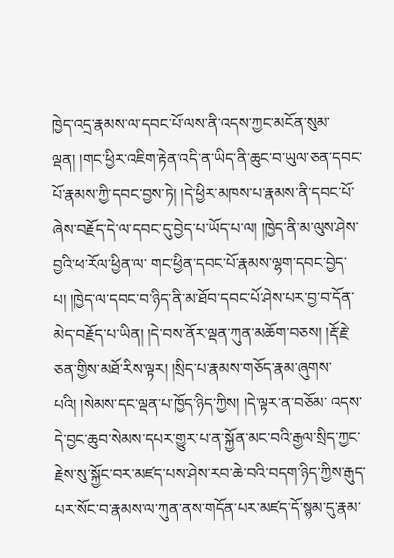ཁྱེད་འདྲ་རྣམས་ལ་དབང་པོ་ལས་ནི་འདས་ཀྱང་མངོན་སུམ་ལྡན། །གང་ཕྱིར་འཇིག་རྟེན་འདི་ན་ཡིད་ནི་ཆུང་བ་ཡུལ་ཅན་དབང་པོ་རྣམས་ཀྱི་དབང་བྱས་ཏེ། །དེ་ཕྱིར་མཁས་པ་རྣམས་ནི་དབང་པོ་ཞེས་བརྗོད་དེ་ལ་དབང་དུ་བྱེད་པ་ཡོད་པ་ལ། །ཁྱེད་ནི་མ་ལུས་ཤེས་བྱའི་ཕ་རོལ་ཕྱིན་ལ་ གང་ཕྱིན་དབང་པོ་རྣམས་ལྷག་དབང་བྱེད་པ། །ཁྱེད་ལ་དབང་བ་ཉིད་ནི་མ་ཐོབ་དབང་པོ་ཤེས་པར་བྱ་བ་དོན་མེད་བརྗོད་པ་ཡིན། །དེ་བས་ནོར་ལྡན་ཀུན་མཆོག་བཅས། །རྡོ་རྗེ་ཅན་གྱིས་མཐོ་རིས་ལྟར། །སྲིད་པ་རྣམས་གཅོད་རྣམ་ཞུགས་པའི། །སེམས་དང་ལྡན་པ་ཁྱོད་ཉིད་ཀྱིས། །དེ་ལྟར་ན་བཅོམ་ འདས་དེ་བྱང་ཆུབ་སེམས་དཔར་གྱུར་པ་ན་སྐྱོན་མང་བའི་རྒྱལ་སྲིད་ཀྱང་རྗེས་སུ་སྐྱོང་བར་མཛད་པས་ཤེས་རབ་ཆེ་བའི་བདག་ཉིད་ཀྱིས་རྒུད་པར་སོང་བ་རྣམས་ལ་ཀུན་ནས་གདོན་པར་མཛད་དོ་སྙམ་དུ་རྣམ་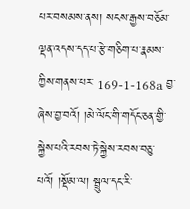པར་བསམས་ནས། སངས་རྒྱས་བཅོམ་ལྡན་འདས་དད་པ་རྩེ་གཅིག་པ་རྣམས་ཀྱིས་གནས་པར་ 169-1-168a བྱ་ཞེས་བྱ་བའོ། །མེ་ལོང་གི་གདོང་ཅན་གྱི་སྐྱེས་པའི་རབས་ཏེ་སྐྱེས་རབས་བཅུ་པའོ། །སྡོམ་ལ། སྦྲུལ་དང་རི་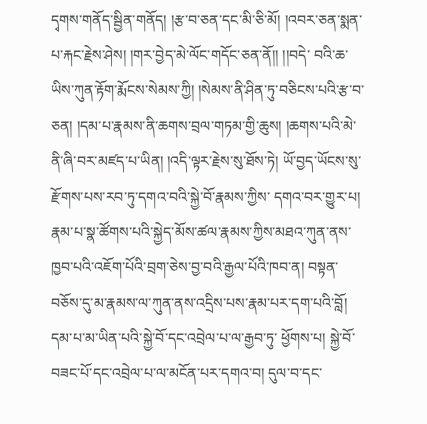དྭགས་གནོད་སྦྱིན་གནོད། །རྩ་བ་ཅན་དང་མི་ཅི་མོ། །འབར་ཅན་སྨན་པ་རྐང་རྗེས་ཤེས། །གར་བྱེད་མེ་ལོང་གདོང་ཅན་ནོ།། །།བདེ་ བའི་ཆ་ཡིས་ཀུན་རྟོག་རྨོངས་སེམས་ཀྱི། །སེམས་ནི་ཤིན་ཏུ་བཅིངས་པའི་རྩ་བ་ཅན། །དམ་པ་རྣམས་ནི་ཆགས་བྲལ་གཏམ་གྱི་ཆུས། །ཆགས་པའི་མེ་ནི་ཞི་བར་མཛད་པ་ཡིན། །འདི་ལྟར་རྗེས་སུ་ཐོས་ཏེ། ཡོ་བྱད་ཡོངས་སུ་རྫོགས་པས་རབ་ཏུ་དགའ་བའི་སྐྱེ་བོ་རྣམས་ཀྱིས་ དགའ་བར་གྱུར་པ། རྣམ་པ་སྣ་ཚོགས་པའི་སྐྱེད་མོས་ཚལ་རྣམས་ཀྱིས་མཐའ་ཀུན་ནས་ཁྱབ་པའི་འཇོག་པོའི་བྲག་ཅེས་བྱ་བའི་རྒྱལ་པོའི་ཁབ་ན། བསྟན་བཅོས་དུ་མ་རྣམས་ལ་ཀུན་ནས་འདྲིས་པས་རྣམ་པར་དག་པའི་བློ། དམ་པ་མ་ཡིན་པའི་སྐྱེ་བོ་དང་འབྲེལ་པ་ལ་རྒྱབ་ཏུ་ ཕྱོགས་པ། སྐྱེ་བོ་བཟང་པོ་དང་འབྲེལ་པ་ལ་མངོན་པར་དགའ་བ། དུལ་བ་དང་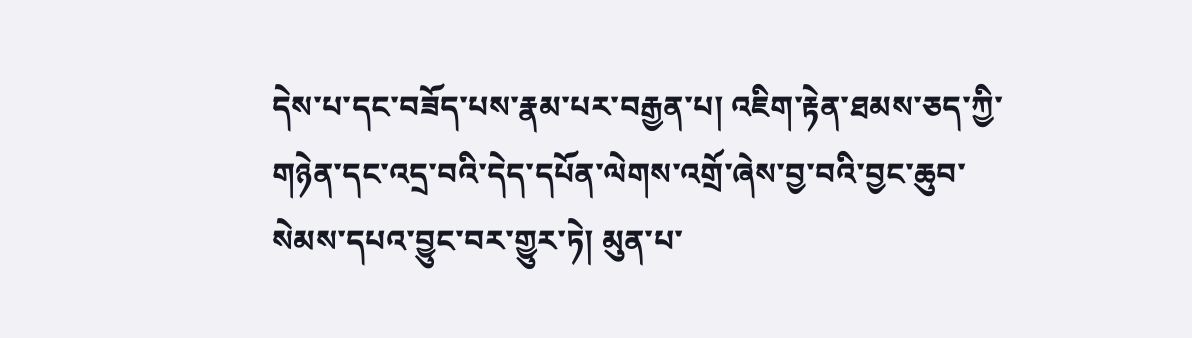དེས་པ་དང་བཟོད་པས་རྣམ་པར་བརྒྱན་པ། འཇིག་རྟེན་ཐམས་ཅད་ཀྱི་གཉེན་དང་འདྲ་བའི་དེད་དཔོན་ལེགས་འགྲོ་ཞེས་བྱ་བའི་བྱང་ཆུབ་སེམས་དཔའ་བྱུང་བར་གྱུར་ཏེ། མུན་པ་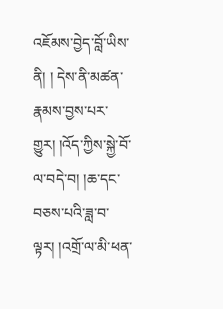འཇོམས་བྱེད་བློ་ཡིས་ནི། ། དེས་ནི་མཚན་རྣམས་བྱས་པར་གྱུར། །འོད་ཀྱིས་སྐྱེ་བོ་ལ་བདེ་བ། །ཆ་དང་བཅས་པའི་ཟླ་བ་ལྟར། །འགྲོ་ལ་མི་ཕན་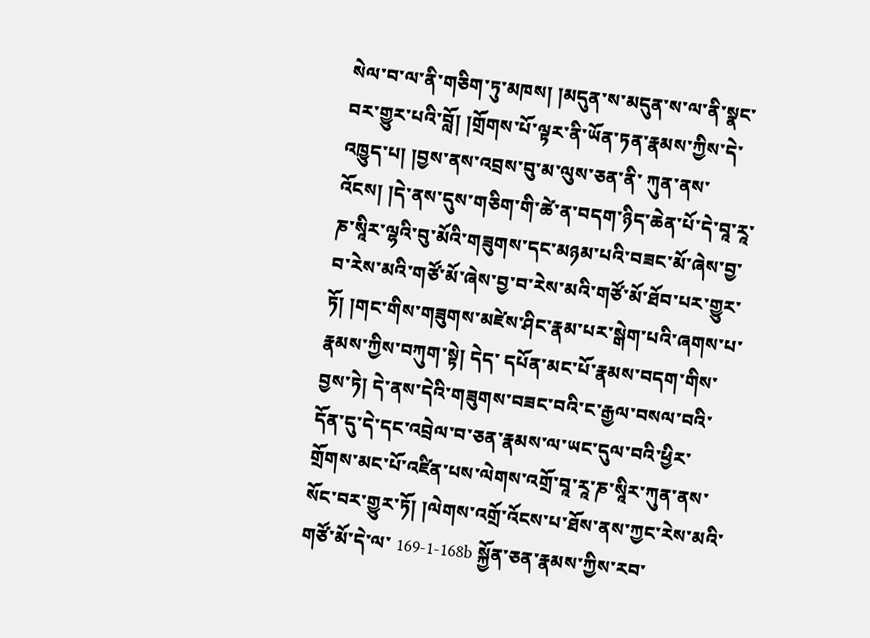སེལ་བ་ལ་ནི་གཅིག་ཏུ་མཁས། །མདུན་ས་མདུན་ས་ལ་ནི་སྣང་བར་གྱུར་པའི་བློ། །གྲོགས་པོ་ལྟར་ནི་ཡོན་ཏན་རྣམས་ཀྱིས་དེ་འཁྱུད་པ། །བྱས་ནས་འབྲས་བུ་མ་ལུས་ཅན་ནི་ ཀུན་ནས་འོངས། །དེ་ནས་དུས་གཅིག་གི་ཚེ་ན་བདག་ཉིད་ཆེན་པོ་དེ་བཱ་རཱ་ཎ་སཱིར་ལྷའི་བུ་མོའི་གཟུགས་དང་མཉམ་པའི་བཟང་མོ་ཞེས་བྱ་བ་རེས་མའི་གཙོ་མོ་ཞེས་བྱ་བ་རེས་མའི་གཙོ་མོ་ཐོབ་པར་གྱུར་ཏོ། །གང་གིས་གཟུགས་མཛེས་ཤིང་རྣམ་པར་སྒེག་པའི་ཞགས་པ་རྣམས་ཀྱིས་བཀུག་སྟེ། དེད་ དཔོན་མང་པོ་རྣམས་བདག་གིས་བྱས་ཏེ། དེ་ནས་དེའི་གཟུགས་བཟང་བའི་ང་རྒྱལ་བསལ་བའི་དོན་དུ་དེ་དང་འབྲེལ་བ་ཅན་རྣམས་ལ་ཡང་དུལ་བའི་ཕྱིར་གྲོགས་མང་པོ་འཛིན་པས་ལེགས་འགྲོ་བཱ་རཱ་ཎ་སཱིར་ཀུན་ནས་སོང་བར་གྱུར་ཏོ། །ལེགས་འགྲོ་འོངས་པ་ཐོས་ནས་ཀྱང་རེས་མའི་གཙོ་མོ་དེ་ལ་ 169-1-168b སྐྱོན་ཅན་རྣམས་ཀྱིས་རབ་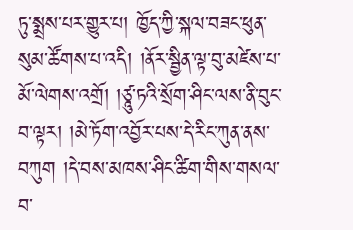ཏུ་སྨྲས་པར་གྱུར་པ། ཁྱོད་ཀྱི་སྐལ་བཟང་ཕུན་སུམ་ཚོགས་པ་འདི། །ནོར་སྦྱིན་ལྟ་བུ་མཛེས་པ་མོ་ལེགས་འགྲོ། །ཙཱུ་ཏའི་སྲོག་ཤིང་ལས་ནི་བུང་བ་ལྟར། །མེ་ཏོག་འབྱོར་པས་དེ་རིང་ཀུན་ནས་བཀུག །དེ་བས་མཁས་ཤིང་ཚིག་གིས་གསལ་བ་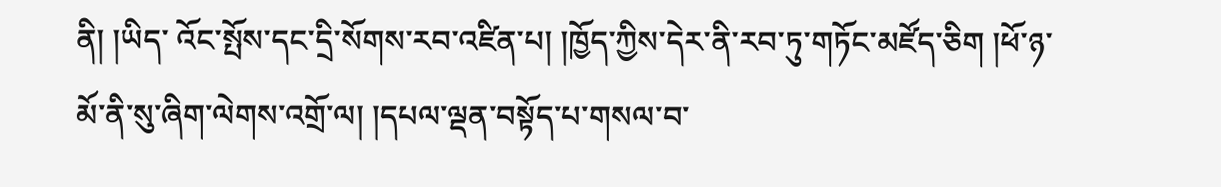ནི། །ཡིད་ འོང་སྤོས་དང་དྲི་སོགས་རབ་འཛིན་པ། །ཁྱོད་ཀྱིས་དེར་ནི་རབ་ཏུ་གཏོང་མཛོད་ཅིག །ཕོ་ཉ་མོ་ནི་སུ་ཞིག་ལེགས་འགྲོ་ལ། །དཔལ་ལྡན་བསྟོད་པ་གསལ་བ་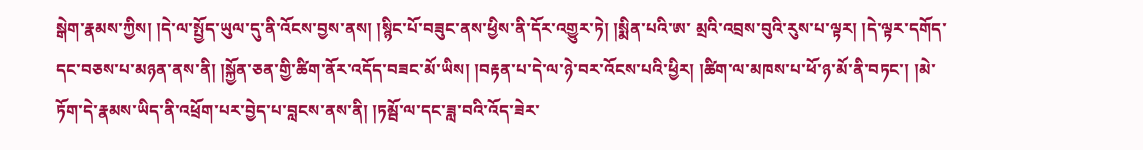སྒེག་རྣམས་ཀྱིས། །དེ་ལ་སྤྱོད་ཡུལ་དུ་ནི་འོངས་བྱས་ནས། །སྙིང་པོ་བཟུང་ནས་ཕྱིས་ནི་དོར་འགྱུར་ཏེ། །སྨིན་པའི་ཨ་ མྲའི་འབྲས་བུའི་རུས་པ་ལྟར། །དེ་ལྟར་དགོད་དང་བཅས་པ་མཉན་ནས་ནི། །སྐྱོན་ཅན་གྱི་ཚིག་ནོར་འདོད་བཟང་མོ་ཡིས། །བརྟན་པ་དེ་ལ་ཉེ་བར་འོངས་པའི་ཕྱིར། །ཚིག་ལ་མཁས་པ་ཕོ་ཉ་མོ་ནི་བཏང་། །མེ་ཏོག་དེ་རྣམས་ཡིད་ནི་འཕྲོག་པར་བྱེད་པ་བླངས་ནས་ནི། །ཏམྦོ་ལ་དང་ཟླ་བའི་འོད་ཟེར་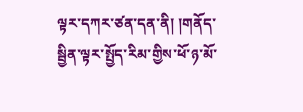ལྟར་དཀར་ཙན་དན་ནི། །གནོད་སྦྱིན་ལྟར་སྤྱོད་རིམ་གྱིས་ཕོ་ཉ་མོ་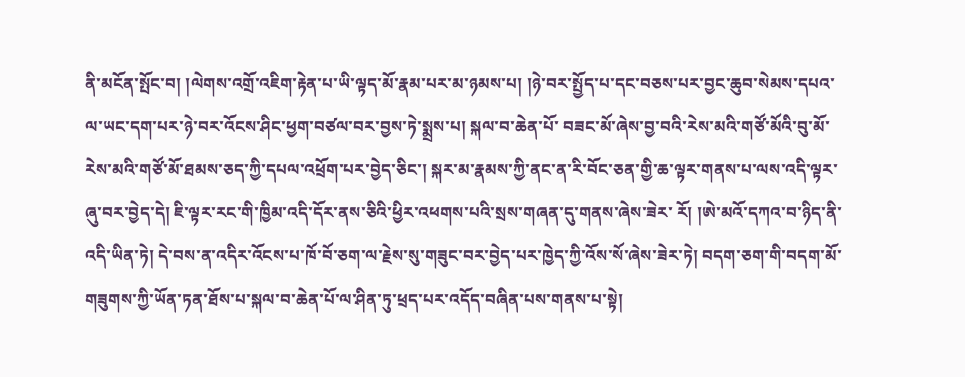ནི་མངོན་སྤོང་བ། །ལེགས་འགྲོ་འཇིག་རྟེན་པ་ཡི་ལྟད་མོ་རྣམ་པར་མ་ཉམས་པ། །ཉེ་བར་སྤྱོད་པ་དང་བཅས་པར་བྱང་ཆུབ་སེམས་དཔའ་ལ་ཡང་དག་པར་ཉེ་བར་འོངས་ཤིང་ཕྱག་བཙལ་བར་བྱས་ཏེ་སྨྲས་པ། སྐལ་བ་ཆེན་པོ་ བཟང་མོ་ཞེས་བྱ་བའི་རེས་མའི་གཙོ་མོའི་བུ་མོ་རེས་མའི་གཙོ་མོ་ཐམས་ཅད་ཀྱི་དཔལ་འཕྲོག་པར་བྱེད་ཅིང་། སྐར་མ་རྣམས་ཀྱི་ནང་ན་རི་བོང་ཅན་གྱི་ཆ་ལྟར་གནས་པ་ལས་འདི་ལྟར་ཞུ་བར་བྱེད་དེ། ཇི་ལྟར་རང་གི་ཁྱིམ་འདི་དོར་ནས་ཅིའི་ཕྱིར་འཕགས་པའི་སྲས་གཞན་དུ་གནས་ཞེས་ཟེར་ རོ། །ཨེ་མའོ་དཀའ་བ་ཉིད་ནི་འདི་ཡིན་ཏེ། དེ་བས་ན་འདིར་འོངས་པ་ཁོ་བོ་ཅག་ལ་རྗེས་སུ་གཟུང་བར་བྱེད་པར་ཁྱེད་ཀྱི་འོས་སོ་ཞེས་ཟེར་ཏེ། བདག་ཅག་གི་བདག་མོ་གཟུགས་ཀྱི་ཡོན་ཏན་ཐོས་པ་སྐལ་བ་ཆེན་པོ་ལ་ཤིན་ཏུ་ཕྲད་པར་འདོད་བཞིན་པས་གནས་པ་སྟེ།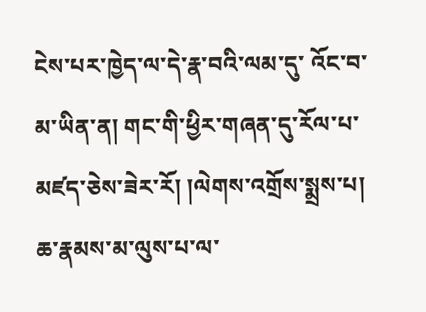ངེས་པར་ཁྱེད་ལ་དེ་རྣ་བའི་ལམ་དུ་ འོང་བ་མ་ཡིན་ན། གང་གི་ཕྱིར་གཞན་དུ་རོལ་པ་མཛད་ཅེས་ཟེར་རོ། །ལེགས་འགྲོས་སྨྲས་པ། ཆ་རྣམས་མ་ལུས་པ་ལ་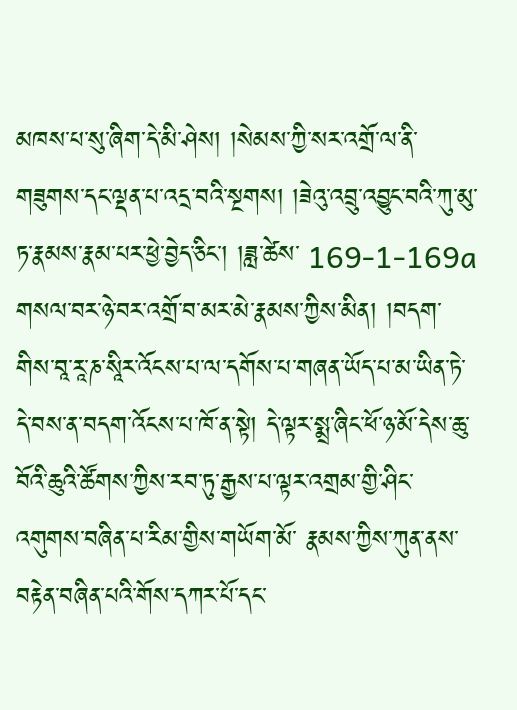མཁས་པ་སུ་ཞིག་དེ་མི་ཤེས། །སེམས་ཀྱི་སར་འགྲོ་ལ་ནི་གཟུགས་དང་ལྡན་པ་འདྲ་བའི་སྔགས། །ཟེའུ་འབྲུ་འབྱུང་བའི་ཀུ་མུ་ཏ་རྣམས་རྣམ་པར་ཕྱེ་བྱེད་ཅིང་། །ཟླ་ཚེས་ 169-1-169a གསལ་བར་ཉེ་བར་འགྲོ་བ་མར་མེ་རྣམས་ཀྱིས་མིན། །བདག་གིས་བཱ་རཱ་ཎ་སཱིར་འོངས་པ་ལ་དགོས་པ་གཞན་ཡོད་པ་མ་ཡིན་ཏེ་དེ་བས་ན་བདག་འོངས་པ་ཁོ་ན་སྟེ། དེ་ལྟར་སྨྲ་ཞིང་ཕོ་ཉ་མོ་དེས་ཆུ་བོའི་ཆུའི་ཚོགས་ཀྱིས་རབ་ཏུ་རྒྱས་པ་ལྟར་འགྲམ་གྱི་ཤིང་འགུགས་བཞིན་པ་རིམ་གྱིས་གཡོག་མོ་ རྣམས་ཀྱིས་ཀུན་ནས་བརྟེན་བཞིན་པའི་གོས་དཀར་པོ་དང་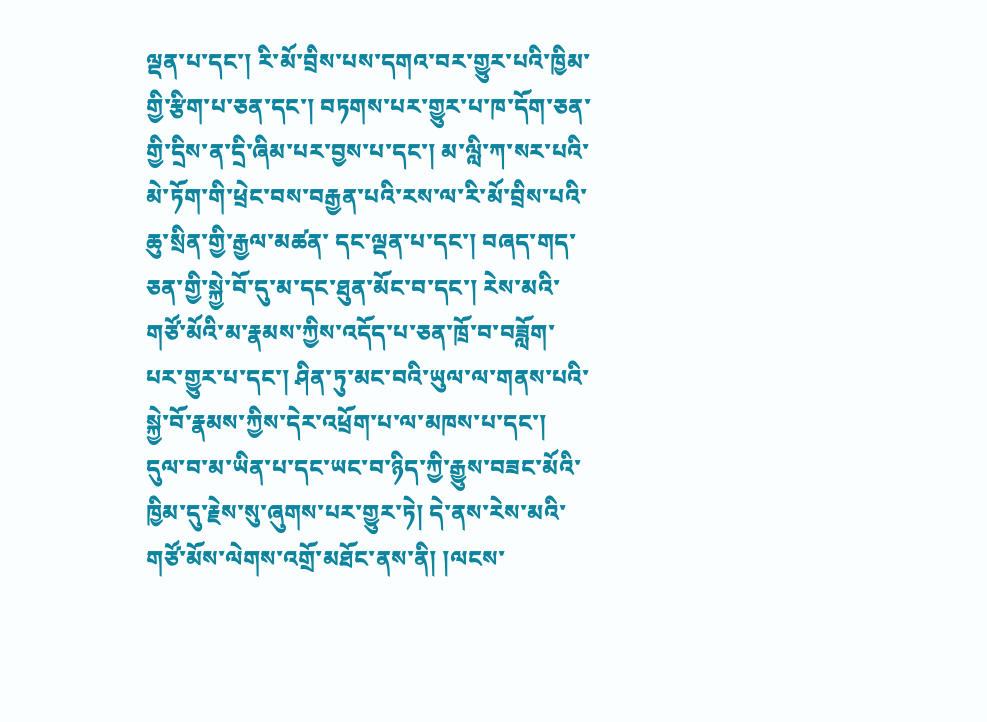ལྡན་པ་དང་། རི་མོ་བྲིས་པས་དགའ་བར་གྱུར་པའི་ཁྱིམ་གྱི་རྩིག་པ་ཅན་དང་། བཏགས་པར་གྱུར་པ་ཁ་དོག་ཅན་གྱི་དྲིས་ན་དྲི་ཞིམ་པར་བྱས་པ་དང་། མ་ལླི་ཀ་སར་པའི་མེ་ཏོག་གི་ཕྲེང་བས་བརྒྱན་པའི་རས་ལ་རི་མོ་བྲིས་པའི་ཆུ་སྲིན་གྱི་རྒྱལ་མཚན་ དང་ལྡན་པ་དང་། བཞད་གད་ཅན་གྱི་སྐྱེ་བོ་དུ་མ་དང་ཐུན་མོང་བ་དང་། རེས་མའི་གཙོ་མོའི་མ་རྣམས་ཀྱིས་འདོད་པ་ཅན་ཁྲོ་བ་བཟློག་པར་གྱུར་པ་དང་། ཤིན་ཏུ་མང་བའི་ཡུལ་ལ་གནས་པའི་སྐྱེ་བོ་རྣམས་ཀྱིས་དེར་འཕྲོག་པ་ལ་མཁས་པ་དང་། དུལ་བ་མ་ཡིན་པ་དང་ཡང་བ་ཉིད་ཀྱི་རྒྱུས་བཟང་མོའི་ ཁྱིམ་དུ་རྗེས་སུ་ཞུགས་པར་གྱུར་ཏེ། དེ་ནས་རེས་མའི་གཙོ་མོས་ལེགས་འགྲོ་མཐོང་ནས་ནི། །ལངས་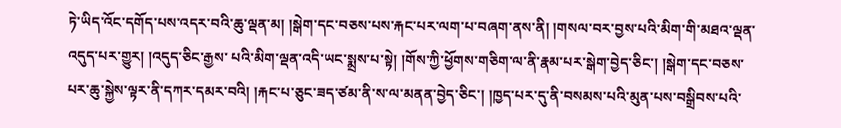ཏེ་ཡིད་འོང་དགོད་པས་འདར་བའི་ཆུ་ལྡན་མ། །སྒེག་དང་བཅས་པས་རྐང་པར་ལག་པ་བཞག་ནས་ནི། །གསལ་བར་བྱས་པའི་མིག་གི་མཐའ་ལྡན་འདུད་པར་གྱུར། །འདུད་ཅིང་རྒྱས་ པའི་མིག་ལྡན་འདི་ཡང་སྨྲས་པ་སྟེ། །གོས་ཀྱི་ཕྱོགས་གཅིག་ལ་ནི་རྣམ་པར་སྒེག་བྱེད་ཅིང་། །སྒེག་དང་བཅས་པར་ཆུ་སྐྱེས་ལྟར་ནི་དཀར་དམར་བའི། །རྐང་པ་ཅུང་ཟད་ཙམ་ནི་ས་ལ་མནན་བྱེད་ཅིང་། །ཁྱད་པར་དུ་ནི་བསམས་པའི་མུན་པས་བསྒྲིབས་པའི་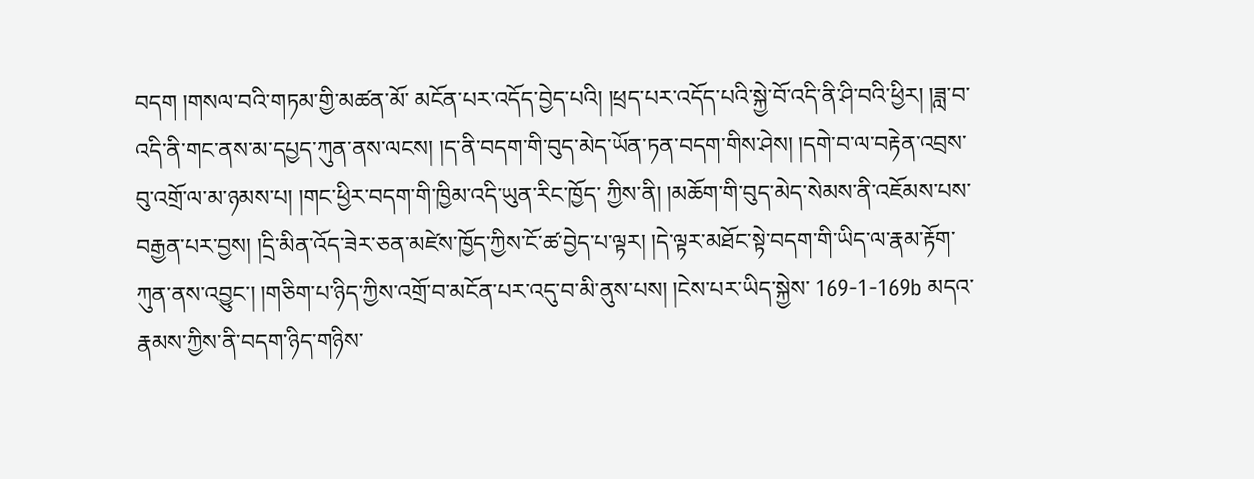བདག །གསལ་བའི་གཏམ་གྱི་མཚན་མོ་ མངོན་པར་འདོད་བྱེད་པའི། །ཕྲད་པར་འདོད་པའི་སྐྱེ་བོ་འདི་ནི་ཤི་བའི་ཕྱིར། །ཟླ་བ་འདི་ནི་གང་ནས་མ་དཔྱད་ཀུན་ནས་ལངས། །ད་ནི་བདག་གི་བུད་མེད་ཡོན་ཏན་བདག་གིས་ཤེས། །དགེ་བ་ལ་བརྟེན་འབྲས་བུ་འགྲོ་ལ་མ་ཉམས་པ། །གང་ཕྱིར་བདག་གི་ཁྱིམ་འདི་ཡུན་རིང་ཁྱོད་ ཀྱིས་ནི། །མཆོག་གི་བུད་མེད་སེམས་ནི་འཇོམས་པས་བརྒྱན་པར་བྱས། །དྲི་མིན་འོད་ཟེར་ཅན་མཛེས་ཁྱོད་ཀྱིས་ངོ་ཚ་བྱེད་པ་ལྟར། །དེ་ལྟར་མཐོང་སྟེ་བདག་གི་ཡིད་ལ་རྣམ་རྟོག་ཀུན་ནས་འབྱུང་། །གཅིག་པ་ཉིད་ཀྱིས་འགྲོ་བ་མངོན་པར་འདུ་བ་མི་ནུས་པས། །ངེས་པར་ཡིད་སྐྱེས་ 169-1-169b མདའ་རྣམས་ཀྱིས་ནི་བདག་ཉིད་གཉིས་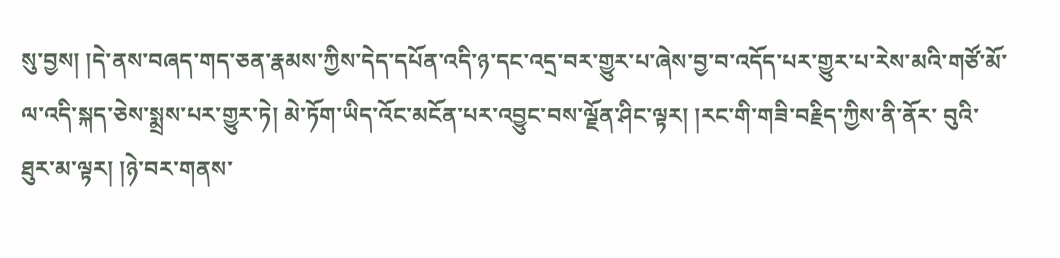སུ་བྱས། །དེ་ནས་བཞད་གད་ཅན་རྣམས་ཀྱིས་དེད་དཔོན་འདི་ཉ་དང་འདྲ་བར་གྱུར་པ་ཞེས་བྱ་བ་འདོད་པར་གྱུར་པ་རེས་མའི་གཙོ་མོ་ལ་འདི་སྐད་ཅེས་སྨྲས་པར་གྱུར་ཏེ། མེ་ཏོག་ཡིད་འོང་མངོན་པར་འབྱུང་བས་ལྗོན་ཤིང་ལྟར། །རང་གི་གཟི་བརྗིད་ཀྱིས་ནི་ནོར་ བུའི་ཐུར་མ་ལྟར། །ཉེ་བར་གནས་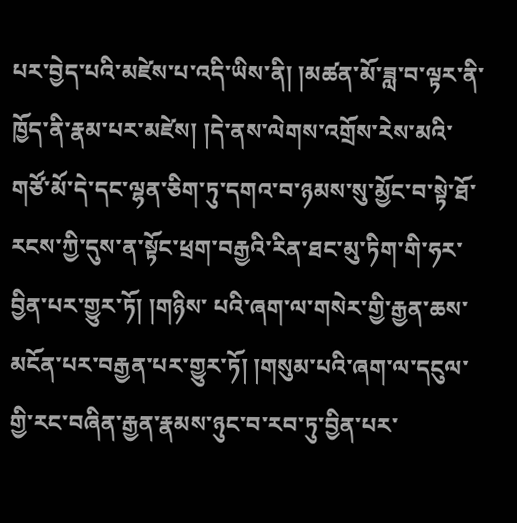པར་བྱེད་པའི་མཛེས་པ་འདི་ཡིས་ནི། །མཚན་མོ་ཟླ་བ་ལྟར་ནི་ཁྱོད་ནི་རྣམ་པར་མཛེས། །དེ་ནས་ལེགས་འགྲོས་རེས་མའི་གཙོ་མོ་དེ་དང་ལྷན་ཅིག་ཏུ་དགའ་བ་ཉམས་སུ་མྱོང་བ་སྟེ་ཐོ་རངས་ཀྱི་དུས་ན་སྟོང་ཕྲག་བརྒྱའི་རིན་ཐང་མུ་ཏིག་གི་ཧར་བྱིན་པར་གྱུར་ཏོ། །གཉིས་ པའི་ཞག་ལ་གསེར་གྱི་རྒྱན་ཆས་མངོན་པར་བརྒྱན་པར་གྱུར་ཏོ། །གསུམ་པའི་ཞག་ལ་དངུལ་གྱི་རང་བཞིན་རྒྱན་རྣམས་ཉུང་བ་རབ་ཏུ་བྱིན་པར་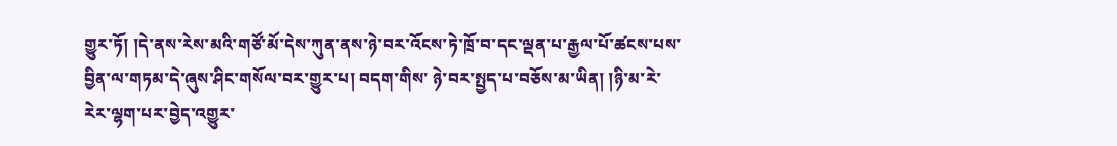གྱུར་ཏོ། །དེ་ནས་རེས་མའི་གཙོ་མོ་དེས་ཀུན་ནས་ཉེ་བར་འོངས་ཏེ་ཁྲོ་བ་དང་ལྡན་པ་རྒྱལ་པོ་ཚངས་པས་བྱིན་ལ་གཏམ་དེ་ཞུས་ཤིང་གསོལ་བར་གྱུར་པ། བདག་གིས་ ཉེ་བར་སྤྱད་པ་བཅོས་མ་ཡིན། །ཉི་མ་རེ་རེར་ལྷག་པར་བྱེད་འགྱུར་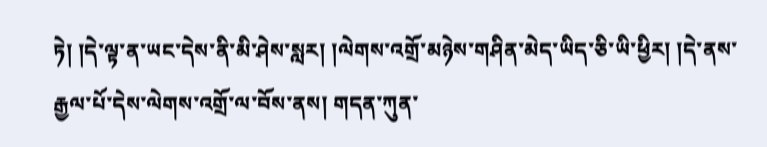ཏེ། །དེ་ལྟ་ན་ཡང་དེས་ནི་མི་ཤེས་སླར། །ལེགས་འགྲོ་མཉེས་གཤིན་མེད་ཡིད་ཅི་ཡི་ཕྱིར། །དེ་ནས་རྒྱལ་པོ་དེས་ལེགས་འགྲོ་ལ་བོས་ནས། གདན་ཀུན་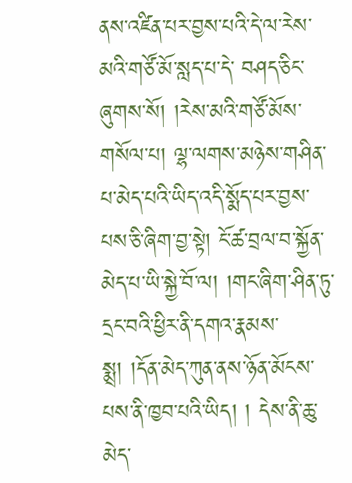ནས་འཛིན་པར་བྱས་པའི་དེ་ལ་རེས་མའི་གཙོ་མོ་སླད་པ་དེ་ བཤད་ཅིང་ཞུགས་སོ། །རེས་མའི་གཙོ་མོས་གསོལ་པ། ལྷ་ལགས་མཉེས་གཤིན་པ་མེད་པའི་ཡིད་འདི་སྨོད་པར་བྱས་པས་ཅི་ཞིག་བྱ་སྟེ། ངོ་ཚ་བྲལ་བ་སྐྱོན་མེད་པ་ཡི་སྐྱེ་བོ་ལ། །གང་ཞིག་ཤིན་ཏུ་དྲང་བའི་ཕྱིར་ནི་དགའ་རྣམས་སྨྲ། །དོན་མེད་ཀུན་ནས་ཉོན་མོངས་པས་ནི་ཁྱབ་པའི་ཡིད། ། དེས་ནི་ཆུ་མེད་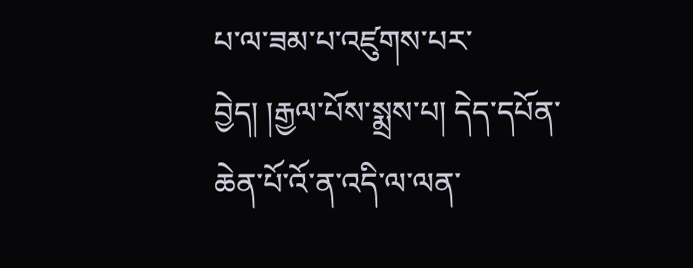པ་ལ་ཟམ་པ་འཛུགས་པར་བྱེད། །རྒྱལ་པོས་སྨྲས་པ། དེད་དཔོན་ཆེན་པོ་འོ་ན་འདི་ལ་ལན་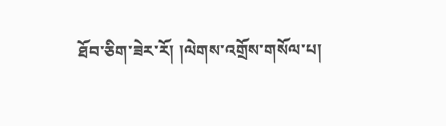ཐོབ་ཅིག་ཟེར་རོ། །ལེགས་འགྲོས་གསོལ་པ།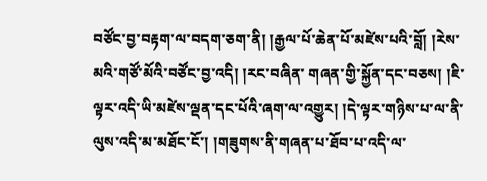བཙོང་བྱ་བརྟག་ལ་བདག་ཅག་ནི། །རྒྱལ་པོ་ཆེན་པོ་མཛེས་པའི་བློ། །རེས་མའི་གཙོ་མོའི་བཙོང་བྱ་འདི། །རང་བཞིན་ གཞན་གྱི་སྐྱོན་དང་བཅས། །ཇི་ལྟར་འདི་ཡི་མཛེས་ལྡན་དང་པོའི་ཞག་ལ་འགྱུར། །དེ་ལྟར་གཉིས་པ་ལ་ནི་ལུས་འདི་མ་མཐོང་ངོ་། །གཟུགས་ནི་གཞན་པ་ཐོབ་པ་འདི་ལ་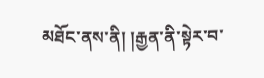མཐོང་ནས་ནི། །རྒྱན་ནི་སྟེར་བ་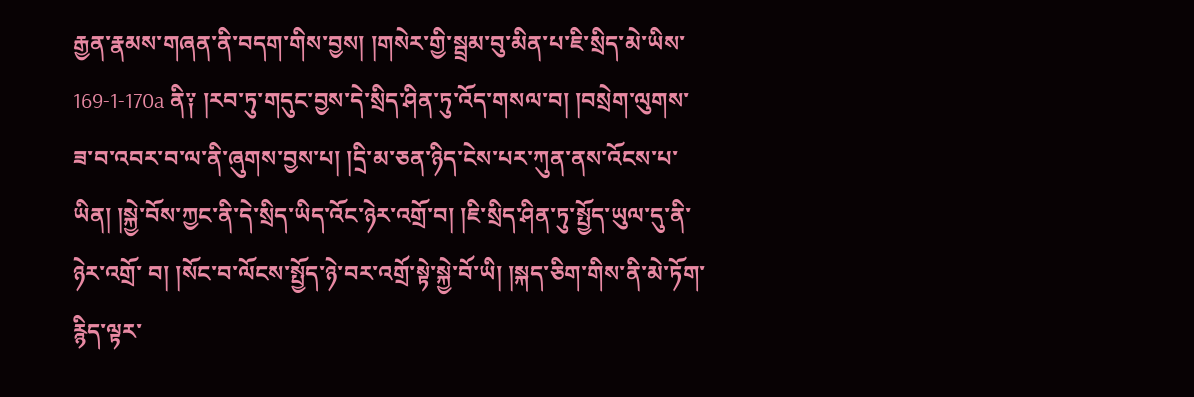རྒྱན་རྣམས་གཞན་ནི་བདག་གིས་བྱས། །གསེར་གྱི་སྦྲམ་བུ་མིན་པ་ཇི་སྲིད་མེ་ཡིས་ 169-1-170a ནི༑ །རབ་ཏུ་གདུང་བྱས་དེ་སྲིད་ཤིན་ཏུ་འོད་གསལ་བ། །བསྲེག་ལུགས་ཟ་བ་འབར་བ་ལ་ནི་ཞུགས་བྱས་པ། །དྲི་མ་ཅན་ཉིད་ངེས་པར་ཀུན་ནས་འོངས་པ་ཡིན། །སྐྱེ་བོས་ཀྱང་ནི་དེ་སྲིད་ཡིད་འོང་ཉེར་འགྲོ་བ། །ཇི་སྲིད་ཤིན་ཏུ་སྤྱོད་ཡུལ་དུ་ནི་ཉེར་འགྲོ་ བ། །སོང་བ་ལོངས་སྤྱོད་ཉེ་བར་འགྲོ་སྟེ་སྐྱེ་བོ་ཡི། །སྐད་ཅིག་གིས་ནི་མེ་ཏོག་རྙིད་ལྟར་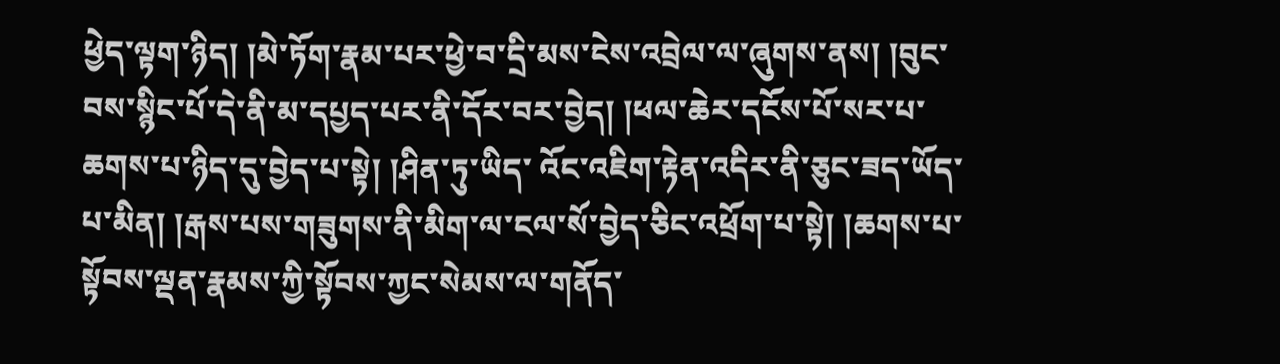ཕྱེད་ལྟག་ཉིད། །མེ་ཏོག་རྣམ་པར་ཕྱེ་བ་དྲི་མས་ངེས་འབྲེལ་ལ་ཞུགས་ནས། །བུང་བས་སྙིང་པོ་དེ་ནི་མ་དཔྱད་པར་ནི་དོར་བར་བྱེད། །ཕལ་ཆེར་དངོས་པོ་སར་པ་ཆགས་པ་ཉིད་དུ་བྱེད་པ་སྟེ། །ཤིན་ཏུ་ཡིད་ འོང་འཇིག་རྟེན་འདིར་ནི་ཅུང་ཟད་ཡོད་པ་མིན། །རྒས་པས་གཟུགས་ནི་མིག་ལ་ངལ་སོ་བྱེད་ཅིང་འཕྲོག་པ་སྟེ། །ཆགས་པ་སྟོབས་ལྡན་རྣམས་ཀྱི་སྟོབས་ཀྱང་སེམས་ལ་གནོད་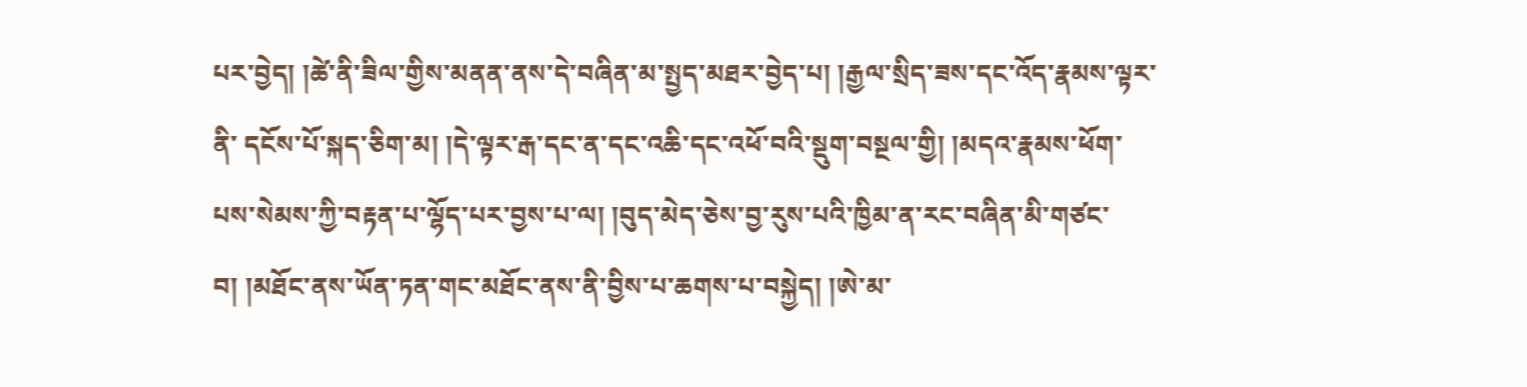པར་བྱེད། །ཚེ་ནི་ཟིལ་གྱིས་མནན་ནས་དེ་བཞིན་མ་སྤྱད་མཐར་བྱེད་པ། །རྒྱལ་སྲིད་ཟས་དང་འོད་རྣམས་ལྟར་ནི་ དངོས་པོ་སྐད་ཅིག་མ། །དེ་ལྟར་རྒ་དང་ན་དང་འཆི་དང་འཕོ་བའི་སྡུག་བསྔལ་གྱི། །མདའ་རྣམས་ཕོག་པས་སེམས་ཀྱི་བརྟན་པ་ལྷོད་པར་བྱས་པ་ལ། །བུད་མེད་ཅེས་བྱ་རུས་པའི་ཁྱིམ་ན་རང་བཞིན་མི་གཙང་བ། །མཐོང་ནས་ཡོན་ཏན་གང་མཐོང་ནས་ནི་བྱིས་པ་ཆགས་པ་བསྐྱེད། །ཨེ་མ་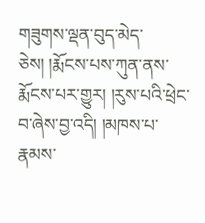གཟུགས་ལྡན་བུད་མེད་ཅེས། །རྨོངས་པས་ཀུན་ནས་རྨོངས་པར་གྱུར། །རུས་པའི་ཕྲེང་བ་ཞེས་བྱ་འདི། །མཁས་པ་རྣམས་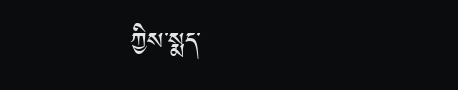ཀྱིས་སྨད་